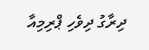ދިރާގު ދިވެހި ޕްރިމިއާ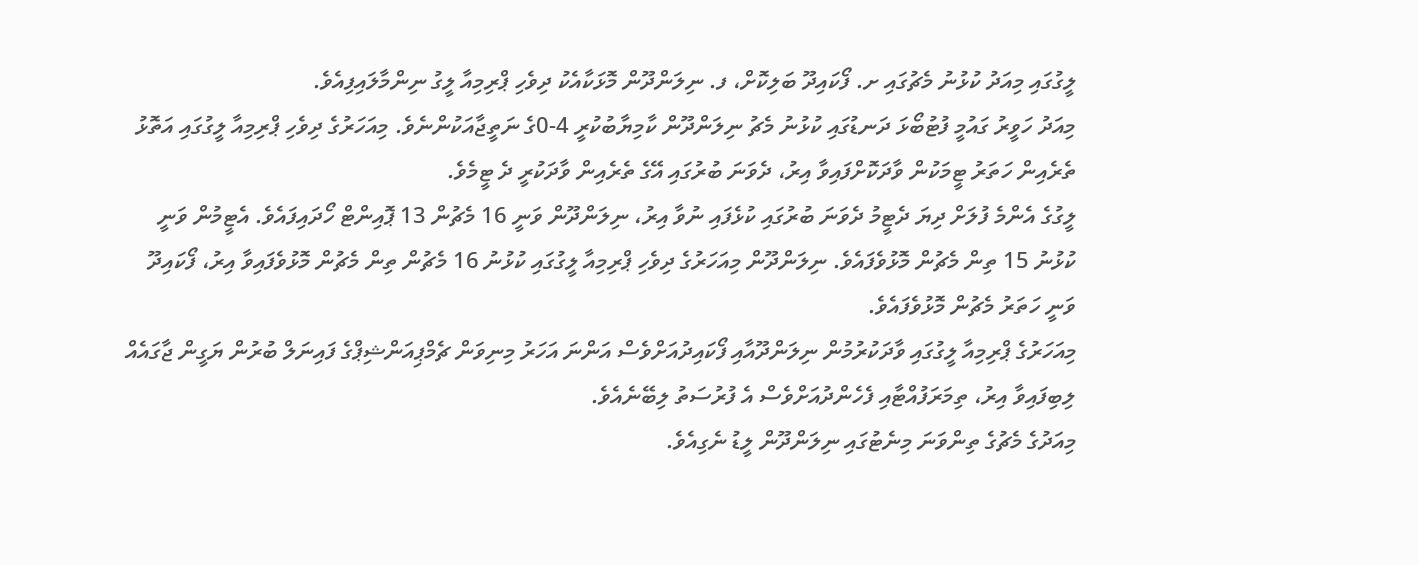ލީގުގައި މިއަދު ކުޅުނު މެޗުގައި ށ. ފޯކައިދޫ ބަލިކޮށް، ފ. ނިލަންދޫން މޮޅަކާއެކު ދިވެހި ޕްރިމިއާ ލީގު ނިންމާލައިފިއެވެ.
މިއަދު ހަވީރު ގައުމީ ފުޓުބޯޅަ ދަނޑުގައި ކުޅުނު މެޗު ނިލަންދޫން ކާމިޔާބުކުރީ 4-0ގެ ނަތީޖާއަކުންނެވެ. މިއަހަރުގެ ދިވެހި ޕްރިމިއާ ލީގުގައި އަތޮޅު ތެރެއިން ހަތަރު ޓީމަކުން ވާދަކޮށްފައިވާ އިރު، ދެވަނަ ބުރުގައި އޭގެ ތެރެއިން ވާދަކުރީ ދެ ޓީމެވެ.
ލީގުގެ އެންމެ ފުލަށް ދިޔަ ދެޓީމު ދެވަނަ ބުރުގައި ކުޅެފައި ނުވާ އިރު، ނިލަންދޫން ވަނީ 16 މެޗުން 13 ޕޮއިންޓް ހޯދައިފައެވެ. އެޓީމުން ވަނީ ކުޅުނު 15 ތިން މެޗުން މޮޅުވެފައެވެ. ނިލަންދޫން މިއަހަރުގެ ދިވެހި ޕްރިމިއާ ލީގުގައި ކުޅުނު 16 މެޗުން ތިން މެޗުން މޮޅުވެފައިވާ އިރު، ފޯކައިދޫ ވަނީ ހަތަރު މެޗުން މޮޅުވެފައެވެ.
މިއަހަރުގެ ޕްރިމިއާ ލީގުގައި ވާދަކުރުމުން ނިލަންދޫއާއި ފޯކައިދުއަށްވެސް އަންނަ އަހަރު މިނިވަން ޗެމްޕިއަންޝިޕްގެ ފައިނަލް ބުރުން ޔަގީން ޖާގައެއް ލިބިފައިވާ އިރު، ތިމަރަފުއްޓާއި ފެހެންދުއަށްވެސް އެ ފުރުސަތު ލިބޭނެއެވެ.
މިއަދުގެ މެޗުގެ ތިންވަނަ މިނެޓުގައި ނިލަންދޫން ލީޑު ނެގިއެވެ.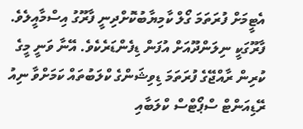އެޓީމަށް ފުރަތަމަ ގޯލް ކާމިޔާބުކޮށްދިނީ ފާރޫގު އިސްމާއީލެވެ. ފާރޫގަކީ ނިލަންދޫއަށް އުފަން ޑިފެންޑަރެކެވެ. އޭނާ ވަނީ މީގެ ކުރިން ރާއްޖޭގެ ފުރަތަމަ ޑިވިޝަންގެ ކްލަބުތައް ކަމަށްވާ ނިއު ރޭޑިއަންޓް ސްޕޯޓްސް ކްލަބާއި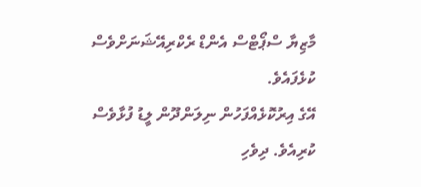މާޒިޔާ ސްޕޯޓްސް އެންޑް ރެކްރިއޭޝަނަށްވެސް ކުޅެފައެވެ.
އޭގެ އިރުކޮޅެއްފަހުން ނިލަންދޫން ލީޑު ފުޅާވެސް ކުރިއެވެ. ދިވެހި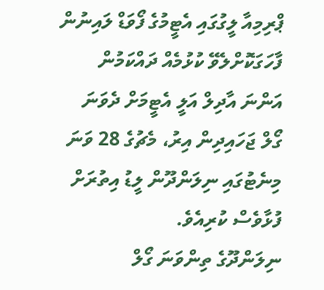ޕްރިމިއާ ލީގުގައި އެޓީމުގެ ފޯވަޑް ލައިނުން ފާހަގަކޮށްލެވޭ ކުޅުމެއް ދައްކަމުން އަންނަ އާދިލް އަލީ އެޓީމަށް ދެވަނަ ގޯލް ޖަހައިދިން އިރު، މެޗުގެ 28 ވަނަ މިނެޓުގައި ނިލަންދޫން ލީޑު އިތުރަށް ފުޅާވެސް ކުރިއެވެ.
ނިލަންދޫގެ ތިންވަނަ ގޯލް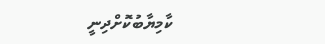ކާމިޔާބުކޮށްދިނީ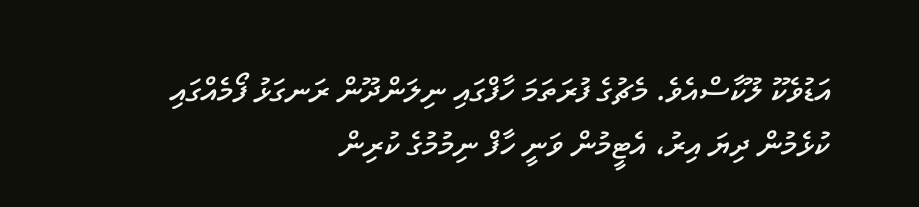އަޑުވެކޫ ލޫކާސްއެވެ. މެޗުގެ ފުރަތަމަ ހާފްގައި ނިލަންދޫން ރަނގަޅު ފޯމެއްގައި ކުޅެމުން ދިޔަ އިރު، އެޓީމުން ވަނީ ހާފް ނިމުމުގެ ކުރިން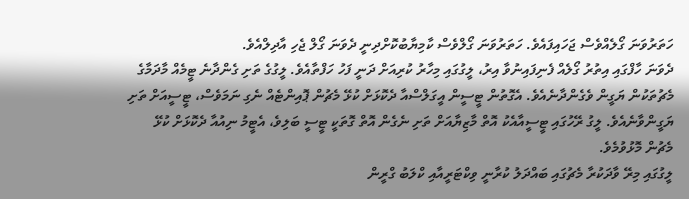ހަތަރުވަނަ ގޯލެއްވެސް ޖަހައިފައެވެ. ހަތަރުވަނަ ގޯލްވެސް ކާމިޔާބުކޮށްދިނީ ދެވަނަ ގޯލް ޖެހި އާދިލްއެވެ.
ދެވަނަ ހާފްގައި އިތުރު ގޯލެއް ފެނިފައިނުވާ އިރު، ލީގުގައި މިހާރު ކުރިއަށް ދަނީ ފަހު ހަފްތާއެވެ. ލީގުގެ ތަށި ގެންދާނެ ޓީމެއް މާދަމާގެ މެޗުތަކުން ޔަގީން ވެގެންދާނެއެވެ. އެގޮތުން ޓީސީން އީގަލްސްއާ ދެކޮޅަށް ކުޅޭ މެޗުން ޕޮއިންޓެއް ނެގި ނަމަވެސް، ޓީސީއަށް ތަށި ޔަގީންވާނެއެވެ. ލީގު ރޭހުގައި ޓީސީއާއެކު އޮތް މާޒިޔާއަށް ތަށި ނެގެން އޮތް ގޮތަކީ ޓީސީ ބަލިވެ، އެޓީމު ނިއުއާ ދެކޮޅަށް ކުޅޭ މެޗުން މޮޅުވުމެވެ.
ލީގުގައި މިރޭ ވާދަކުރާ މެޗުގައި ބައްދަލު ކުރާނީ ވިކްޓަރީއާއި ކްލަބު ގްރީން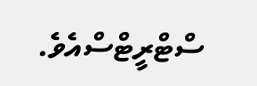ސްޓްރީޓްސްއެވެ.